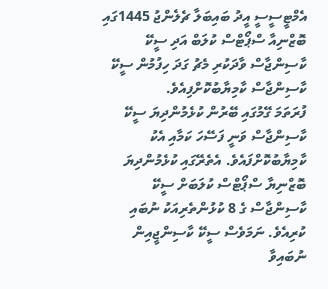އެމްޓީސީސީ އީދު ބައިބަލާ ޗެލެންޖު 1445ގައި ބޮޒްނިއާ ސްޕޯޓްސް ކުލަބް އަދި ސީކޭ ކާސިންޖާސް ވާދަކުރި މެޗު ގަދަ ހިފުމުން ސީކޭ ކާސިންޖާސް ކާމިޔާބުކޮށްފިއެވެ.
ފުރަތަމަ ގޭމުގައި ބޭރުން ކުޅެމުންދިޔަ ސީކޭ ކާސިންޖާސް ވަނީ ފަސޭހަ ކަމާއި އެކު ކާމިޔާބުކޮށްފައެވެ. އެތެރޭގައި ކުޅެމުންދިޔަ ބޮޒްނިޔާ ސްޕޯޓްސް ކުލަބަށް ސީކޭ ކާސިންޖާސް ގެ 8 ކުޅުންތެރިއަކު ނުބައި ކުރިއެވެ. ނަމަވެސް ސީކޭ ކާސިންޖީއިން ނުބައިވާ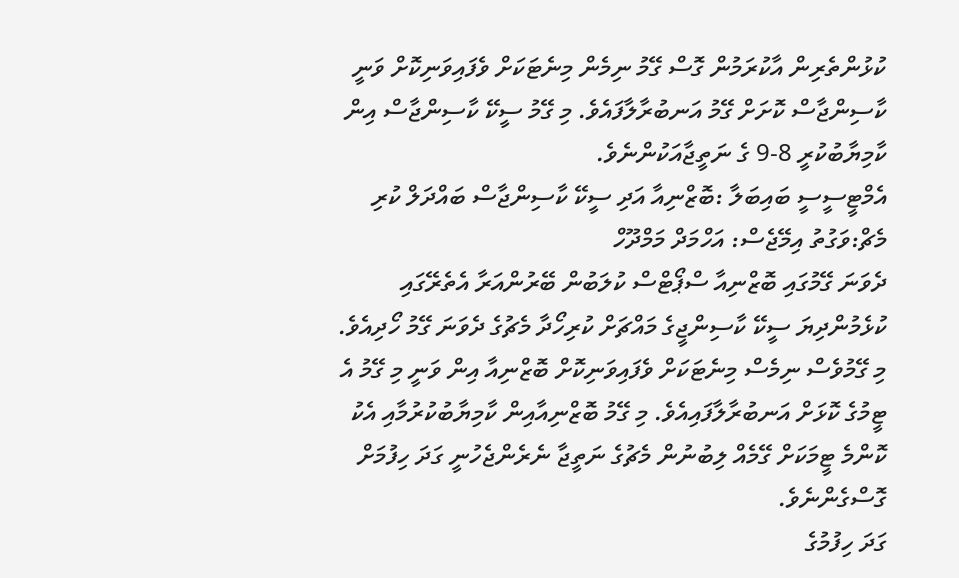ކުޅުންތެރިން އާކުރަމުން ގޮސް ގޭމު ނިމެން މިނެޓަކަށް ވެފައިވަނިކޮށް ވަނީ ކާސިންޖާސް ކޮށަށް ގޭމު އަނބުރާލާފައެވެ. މި ގޭމު ސީކޭ ކާސިންޖާސް އިން ކާމިޔާބުކުރީ 8-9 ގެ ނަތީޖާއަކުންނެވެ.
އެމްޓީސީސީ ބައިބަލާ :ބޮޒްނިއާ އަދި ސީކޭ ކާސިންޖާސް ބައްދަލް ކުރި މެޗް:ވަގުތު އިމޭޖެސް: އަހްމަދް މަމްދޫހް
ދެވަނަ ގޭމުގައި ބޮޒްނިއާ ސްޕޯޓްސް ކުލަބުން ބޭރުންއަރާ އެތެރޭގައި ކުޅެމުންދިޔަ ސީކޭ ކާސިންޖީގެ މައްޗަށް ކުރިހޯދާ މެޗުގެ ދެވަނަ ގޭމު ހޯދިއެވެ. މި ގޭމުވެސް ނިމެސް މިނެޓަކަށް ވެފައިވަނިކޮށް ބޮޒްނިއާ އިން ވަނީ މި ގޭމު އެ ޓީމުގެ ކޮޅަށް އަނބުރާލާފައިއެވެ. މި ގޭމު ބޮޒްނިއާއިން ކާމިޔާބުކުރުމާއި އެކު ކޮންމެ ޓީމަކަށް ގޭމެއް ލިބުނުން މެޗުގެ ނަތީޖާ ނެރެންޖެހުނީ ގަދަ ހިފުމަށް ގޮސްގެންނެވެ.
ގަދަ ހިފުމުގެ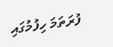ފުރަތަމަ ހިފުމުގައި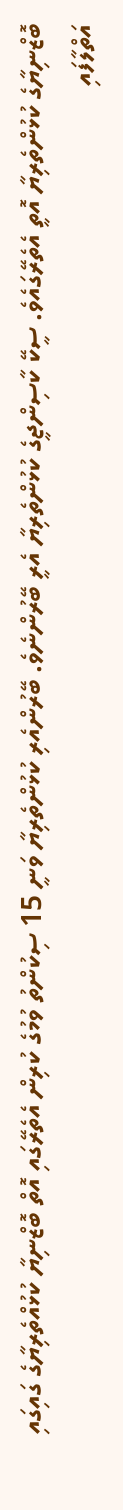ބޮޒްނިޔާގެ ކުޅުންތެރިޔާ އޮތީ އެތެރޭގައެވެ. ސީކޭ ކާސިންޖީގެ ކުޅުންތެރިޔާ އެރީ ބޭރުންނެވެ. ބޭރުންއެރި ކުޅުންތެރިޔާ ވަނީ 15 ސިކުންތު ވުމުގެ ކުރިން އެތެރޭގައި އޮތް ބޮޒްނިޔާ ކުޅުއްތެރިޔާގެ ގައިގައި އަތްލާފައި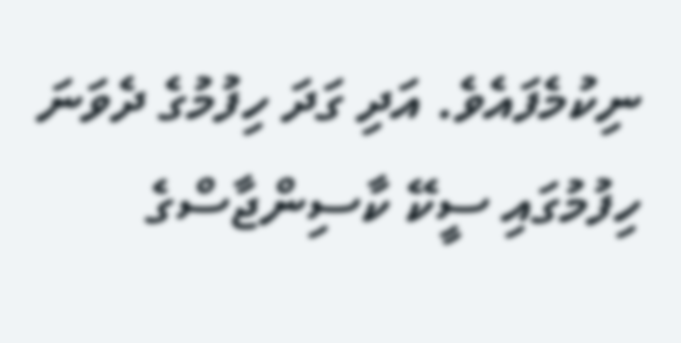ނިކުމެފައެވެ. އަދި ގަދަ ހިފުމުގެ ދެވަނަ ހިފުމުގައި ސީކޭ ކާސިންޖާސްގެ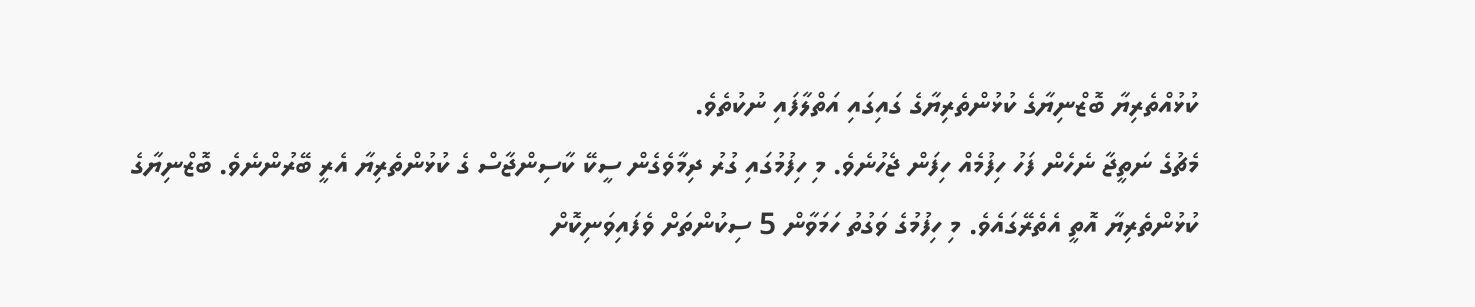ކުޅުއްތެރިޔާ ބޮޒްނިޔާގެ ކުޅުންތެރިޔާގެ ގައިގައި އަތްލާފައި ނުކުތެވެ.
މެޗުގެ ނަތީޖާ ނެހެން ފަހު ހިފުމެއް ހިފަން ޖެހުނެވެ. މި ހިފުމުގައި ގުރު ދިމާވެގެން ސީކޭ ކާސިންޖާސް ގެ ކުޅުންތެރިޔާ އެރީ ބޭރުންނެވެ. ބޮޒްނިޔާގެ ކުޅުންތެރިޔާ އޮތީ އެތެރޭގައެވެ. މި ހިފުމުގެ ވަގުތު ހަމަވާން 5 ސިކުންތަށް ވެފައިވަނިކޮށް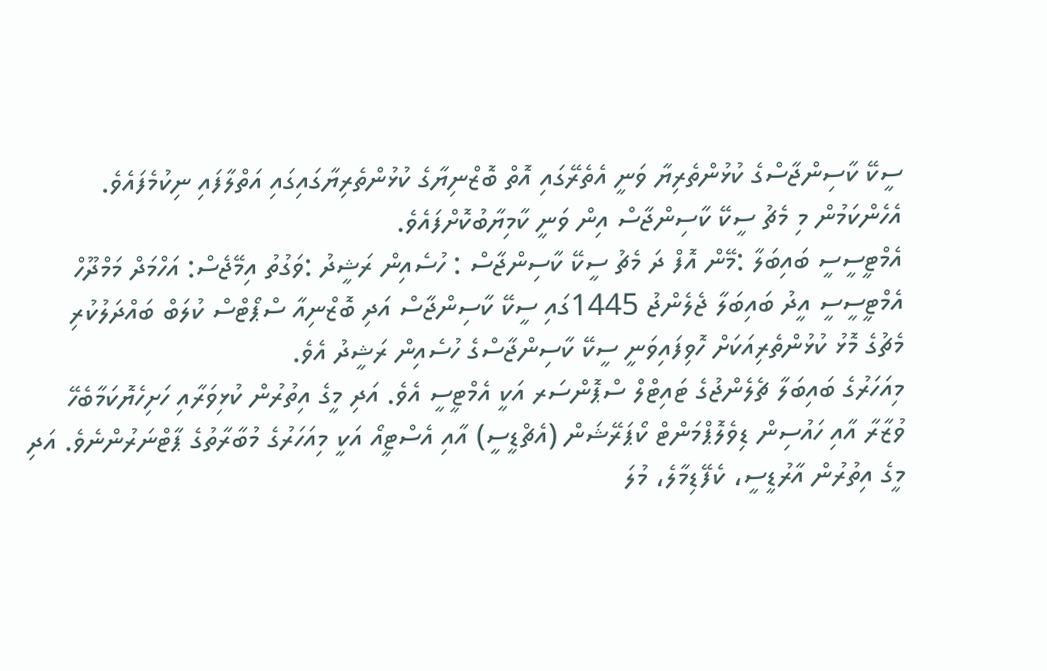ސީކޭ ކާސިންޖާސްގެ ކުޅުންތެރިޔާ ވަނީ އެތެރޭގައި އޮތް ބޮޒްނިޔާގެ ކުޅުންތެރިޔާގައިގައި އަތްލާފައި ނިކުމެފައެވެ. އެހެންކަމުން މި މެޗު ސީކޭ ކާސިންޖާސް އިން ވަނީ ކާމިޔާބުކޮށްފައެވެ.
އެމްޓީސީސީ ބައިބަލާ :މޭން އޮފް ދަ މެޗު ސީކޭ ކާސިންޖާސް : ހުސެއިން ރަޝީދު :ވަގުތު އިމޭޖެސް: އަހްމަދް މަމްދޫހް
އެމްޓީސީސީ އީދު ބައިބަލާ ޖެލެންޖު 1445ގައި ސީކޭ ކާސިންޖާސް އަދި ބޮޒްނިއާ ސްޕޯޓްސް ކުލަބް ބައްދަލުކުރި މެޗުގެ މޮޅު ކުޅުންތެރިއަކަށް ހޮވިފައިވަނީ ސީކޭ ކާސިންޖާސްގެ ހުސެއިން ރަޝީދު އެވެ.
މިއަހަރުގެ ބައިބަލާ ޗެލެންޖުގެ ޓައިޓްލް ސްޕޮންސަރ އަކީ އެމްޓީސީ އެވެ. އަދި މީގެ އިތުރުން ކުޅިވަރާއި ހަށިހެޔޮކަމާބެހޭ ވުޒާރާ އާއި ހައުސިން ޑިވެލޮޕްމަންޓް ކޯޕަރޭޝަން (އެޗްޑީސީ) އާއި އެސްޓީއޯ އަކީ މިއަހަރުގެ މުބާރާތުގެ ޕާޓްނަރުންނެވެ. އަދި މީގެ އިތުރުން އާރުޑީސީ، ކެފޭޑިމާލެ، މުލަ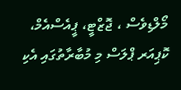މޯލްޑިވެސް ، ޖޮޒްޓީ، ޕީއެސްއެމް، ކޮޕިއަރ ޕްލަސް މި މުބާރާތުގައި އެކި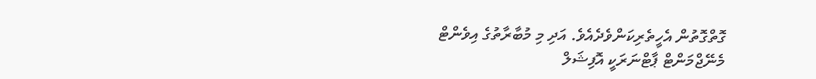ގޮތްގޮތުން އެހީތެރިކަންވެދެއެވެ. އަދި މި މުބާރާތުގެ އިވެންޓް މެނޭޖްމަންޓް ޕާޓްނަރަކީ އޮފިޝަލް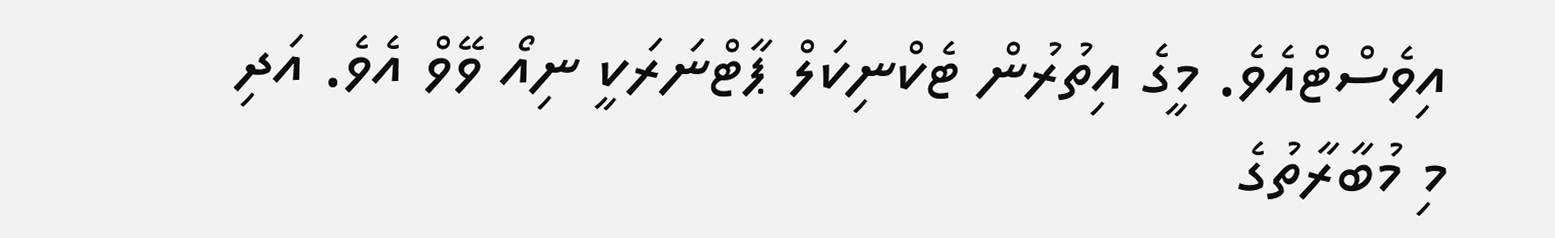އިވެސްޓްއެވެ. މީގެ އިތުރުން ޓެކްނިކަލް ޕާޓްނަރަކީ ނިއޯ ވޭވް އެވެ. އަދި މި މުބާރާތުގެ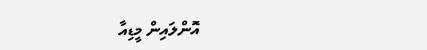އޮންލައިން މީޑިއާ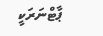ޕާޓްނަރަކީ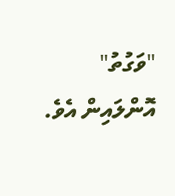"ވަގުތު" އޮންލައިން އެވެ.